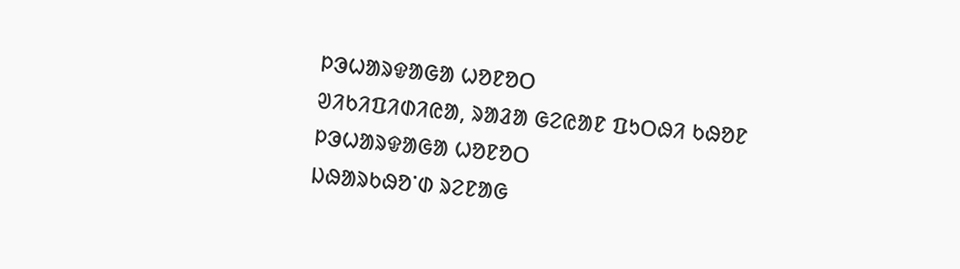ᱞᱳᱦᱟᱨᱫᱟᱜᱟ ᱦᱚᱱᱚᱛ
ᱣᱤᱠᱤᱯᱤᱰᱤᱭᱟ, ᱨᱟᱲᱟ ᱜᱮᱭᱟᱱ ᱯᱩᱛᱷᱤ ᱠᱷᱚᱱ
ᱞᱳᱦᱟᱨᱫᱟᱜᱟ ᱦᱚᱱᱚᱛ
ᱡᱷᱟᱨᱠᱷᱚᱸᱰ ᱨᱮᱱᱟᱜ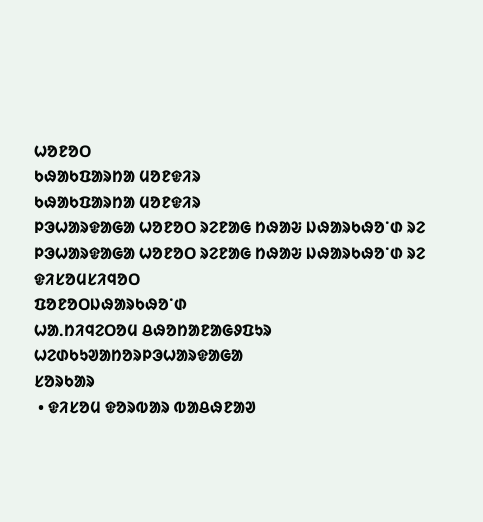ᱦᱚᱱᱚᱛ
ᱠᱷᱟᱠᱯᱟᱨᱴᱟ ᱢᱚᱱᱫᱤᱨ
ᱠᱷᱟᱠᱯᱟᱨᱴᱟ ᱢᱚᱱᱫᱤᱨ
ᱞᱳᱦᱟᱨᱫᱟᱜᱟ ᱦᱚᱱᱚᱛ ᱨᱮᱱᱟᱜ ᱴᱷᱟᱶ ᱡᱷᱟᱨᱠᱷᱚᱸᱰ ᱨᱮ
ᱞᱳᱦᱟᱨᱫᱟᱜᱟ ᱦᱚᱱᱚᱛ ᱨᱮᱱᱟᱜ ᱴᱷᱟᱶ ᱡᱷᱟᱨᱠᱷᱚᱸᱰ ᱨᱮ
ᱫᱤᱥᱚᱢᱥᱤᱧᱚᱛ
ᱯᱚᱱᱚᱛᱡᱷᱟᱨᱠᱷᱚᱸᱰ
ᱦᱟᱹᱴᱤᱧᱮᱛᱚᱢ ᱪᱷᱚᱴᱟᱱᱟᱜᱽᱯᱩᱨ
ᱦᱮᱰᱠᱩᱣᱟᱴᱚᱨᱞᱳᱦᱟᱨᱫᱟᱜᱟ
ᱥᱚᱨᱠᱟᱨ
 • ᱫᱤᱥᱚᱢ ᱫᱚᱨᱵᱟᱨ ᱵᱟᱪᱷᱱᱟᱣ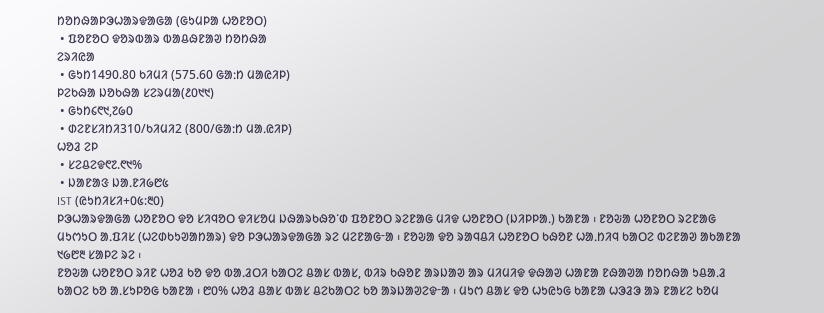ᱴᱚᱴᱷᱟᱞᱳᱦᱟᱨᱫᱟᱜᱟ (ᱜᱩᱢᱞᱟ ᱦᱚᱱᱚᱛ)
 • ᱯᱚᱱᱚᱛ ᱫᱚᱨᱵᱟᱨ ᱵᱟᱪᱷᱱᱟᱣ ᱴᱚᱴᱷᱟ
ᱮᱨᱤᱭᱟ
 • ᱜᱩᱴ1490.80 ᱠᱤᱢᱤ (575.60 ᱜᱟᱺᱴ ᱢᱟᱭᱤᱞ)
ᱞᱮᱠᱷᱟ ᱡᱚᱠᱷᱟ ᱥᱮᱨᱢᱟ(᱒᱐᱑᱑)
 • ᱜᱩᱴ᱔᱖᱑,᱗᱙᱐
 • ᱰᱮᱱᱥᱤᱴᱤ310/ᱠᱤᱢᱤ2 (800/ᱜᱟᱺᱴ ᱢᱟᱹᱭᱤᱞ)
ᱦᱚᱲ ᱮᱞ
 • ᱥᱮᱪᱮᱫ᱖᱗.᱖᱑%
 • ᱡᱟᱱᱟᱝ ᱡᱟᱹᱱᱤ᱙᱘᱕
IST (ᱭᱩᱴᱤᱥᱤ+᱐᱕:᱓᱐)
ᱞᱳᱦᱟᱨᱫᱟᱜᱟ ᱦᱚᱱᱚᱛ ᱫᱚ ᱥᱤᱧᱚᱛ ᱫᱤᱥᱚᱢ ᱡᱷᱟᱨᱠᱷᱚᱸᱰ ᱯᱚᱱᱚᱛ ᱨᱮᱱᱟᱜ ᱢᱤᱫ ᱦᱚᱱᱚᱛ (ᱡᱤᱞᱞᱟᱹ) ᱠᱟᱱᱟ ᱾ ᱱᱚᱶᱟ ᱦᱚᱱᱚᱛ ᱨᱮᱱᱟᱜ ᱢᱩᱬᱩᱛ ᱟᱹᱯᱤᱥ (ᱦᱮᱰᱠᱩᱣᱟᱴᱟᱨ) ᱫᱚ ᱞᱳᱦᱟᱨᱫᱟᱜᱟ ᱨᱮ ᱢᱮᱱᱟᱜᱼᱟ ᱾ ᱱᱚᱶᱟ ᱫᱚ ᱨᱟᱧᱪᱤ ᱦᱚᱱᱚᱛ ᱠᱷᱚᱱ ᱦᱟᱹᱴᱤᱧ ᱠᱟᱛᱮ ᱵᱮᱱᱟᱣ ᱟᱠᱟᱱᱟ ᱑᱙᱘᱓ ᱥᱟᱞᱮ ᱨᱮ ᱾
ᱱᱚᱶᱟ ᱦᱚᱱᱚᱛ ᱨᱤᱱ ᱦᱚᱲ ᱠᱚ ᱫᱚ ᱵᱟᱹᱲᱛᱤ ᱠᱟᱛᱮ ᱪᱟᱥ ᱵᱟᱥ, ᱵᱤᱨ ᱠᱷᱚᱱ ᱟᱨᱡᱟᱣ ᱟᱨ ᱢᱤᱢᱤᱫ ᱫᱷᱟᱣ ᱦᱟᱱᱟ ᱱᱷᱟᱣᱟ ᱴᱚᱴᱷᱟ ᱩᱪᱟᱹᱲ ᱠᱟᱛᱮ ᱠᱚ ᱟᱹᱥᱩᱞᱚᱜ ᱠᱟᱱᱟ ᱾ ᱘᱐% ᱦᱚᱲ ᱪᱟᱥ ᱵᱟᱥ ᱪᱮᱠᱟᱛᱮ ᱠᱚ ᱟᱨᱡᱟᱣᱮᱫᱼᱟ ᱾ ᱢᱩᱬ ᱪᱟᱥ ᱫᱚ ᱦᱩᱭᱩᱜ ᱠᱟᱱᱟ ᱦᱳᱲᱳ ᱟᱨ ᱱᱟᱥᱮ ᱠᱚᱢ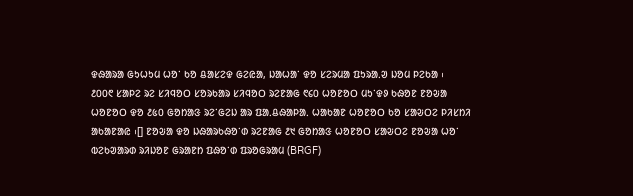ᱫᱷᱟᱨᱟ ᱜᱩᱦᱩᱢ ᱦᱚᱸ ᱠᱚ ᱪᱟᱥᱮᱫ ᱜᱮᱭᱟ, ᱡᱟᱦᱟᱸ ᱫᱚ ᱥᱮᱨᱢᱟ ᱯᱩᱨᱟᱹᱣ ᱡᱚᱢ ᱞᱮᱠᱟ ᱾
᱒᱐᱐᱖ ᱥᱟᱞᱮ ᱨᱮ ᱥᱤᱧᱚᱛ ᱥᱚᱨᱠᱟᱨ ᱥᱤᱧᱚᱛ ᱨᱮᱱᱟᱜ ᱖᱔᱐ ᱦᱚᱱᱚᱛ ᱢᱩᱸᱫᱽ ᱠᱷᱚᱱ ᱱᱚᱶᱟ ᱦᱚᱱᱚᱛ ᱫᱚ ᱒᱕᱐ ᱜᱚᱴᱟᱝ ᱨᱮᱸᱜᱮᱡ ᱟᱨ ᱯᱟᱹᱪᱷᱟᱞᱟᱹ ᱦᱟᱠᱟᱱ ᱦᱚᱱᱚᱛ ᱠᱚ ᱥᱟᱶᱛᱮ ᱞᱤᱥᱴᱤ ᱟᱠᱟᱱᱟᱭ ᱾[] ᱱᱚᱶᱟ ᱫᱚ ᱡᱷᱟᱨᱠᱷᱚᱸᱰ ᱨᱮᱱᱟᱜ ᱒᱑ ᱜᱚᱴᱟᱝ ᱦᱚᱱᱚᱛ ᱥᱟᱶᱛᱮ ᱱᱚᱶᱟ ᱦᱚᱸ ᱵᱮᱠᱣᱟᱨᱰ ᱨᱤᱡᱚᱱ ᱜᱨᱟᱱᱴ ᱯᱷᱚᱸᱰ ᱯᱨᱚᱜᱨᱟᱢ (BRGF)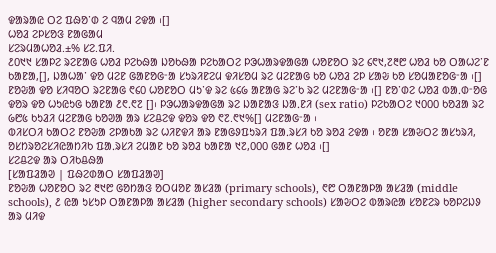ᱫᱟᱨᱟᱭ ᱛᱮ ᱯᱷᱚᱸᱰ ᱮ ᱧᱟᱢ ᱮᱫᱟ ᱾[]
ᱦᱚᱲ ᱮᱞᱥᱚᱝ ᱱᱟᱜᱟᱢ
ᱥᱮᱨᱢᱟᱦᱚᱲ.±% ᱥᱮ.ᱯᱤ.
᱒᱐᱑᱑ ᱥᱟᱞᱮ ᱨᱮᱱᱟᱜ ᱦᱚᱲ ᱞᱮᱠᱷᱟ ᱡᱚᱠᱷᱟ ᱞᱮᱠᱟᱛᱮ ᱞᱳᱦᱟᱨᱫᱟᱜᱟ ᱦᱚᱱᱚᱛ ᱨᱮ ᱔᱖᱑,᱗᱓᱘ ᱦᱚᱲ ᱠᱚ ᱛᱟᱦᱮᱸᱱ ᱠᱟᱱᱟ,[], ᱡᱟᱦᱟᱸ ᱫᱚ ᱢᱮᱱ ᱜᱟᱱᱚᱜᱼᱟ ᱥᱩᱨᱤᱱᱮᱢ ᱫᱤᱥᱚᱢ ᱨᱮ ᱢᱮᱱᱟᱜ ᱠᱚ ᱦᱚᱲ ᱮᱞ ᱥᱟᱶ ᱠᱚ ᱥᱚᱢᱟᱱᱚᱜᱼᱟ ᱾[] ᱱᱚᱶᱟ ᱫᱚ ᱥᱤᱧᱚᱛ ᱨᱮᱱᱟᱜ ᱖᱔᱐ ᱦᱚᱱᱚᱛ ᱢᱩᱸᱫ ᱨᱮ ᱕᱔᱙ ᱟᱱᱟᱜ ᱨᱮᱸᱠ ᱨᱮ ᱢᱮᱱᱟᱜᱼᱟ ᱾[] ᱱᱚᱸᱰᱮ ᱦᱚᱲ ᱵᱟᱹᱰᱼᱚᱜ ᱫᱚᱨ ᱫᱚ ᱦᱩᱭᱩᱜ ᱠᱟᱱᱟ ᱒᱖ᱹ᱖᱗ []᱾ ᱞᱳᱦᱟᱨᱫᱟᱜᱟ ᱨᱮ ᱡᱟᱱᱟᱝ ᱡᱟᱹᱱᱤ (sex ratio) ᱞᱮᱠᱟᱛᱮ ᱑᱐᱐᱐ ᱠᱚᱲᱟ ᱨᱮ ᱙᱘᱕ ᱠᱩᱲᱤ ᱢᱮᱱᱟᱜ ᱠᱚᱣᱟ ᱟᱨ ᱥᱮᱪᱮᱫ ᱫᱚᱨ ᱫᱚ ᱖᱗.᱖᱑%[] ᱢᱮᱱᱟᱜᱼᱟ ᱾
ᱵᱤᱥᱛᱤ ᱠᱟᱛᱮ ᱱᱚᱶᱟ ᱮᱞᱟᱠᱟ ᱨᱮ ᱦᱤᱱᱫᱤ ᱟᱨ ᱱᱟᱜᱽᱯᱩᱨᱤ ᱯᱟᱹᱨᱥᱤ ᱠᱚ ᱨᱚᱲ ᱮᱫᱟ ᱾ ᱚᱱᱟ ᱥᱟᱶᱛᱮ ᱟᱥᱩᱨᱤ, ᱚᱥᱴᱨᱚᱮᱥᱤᱭᱟᱴᱤᱠ ᱯᱟᱹᱨᱥᱤ ᱮᱢᱟᱱ ᱠᱚ ᱨᱚᱲ ᱠᱟᱱᱟ ᱑᱗,᱐᱐᱐ ᱜᱟᱱ ᱦᱚᱲ ᱾[]
ᱥᱮᱪᱮᱫ ᱟᱨ ᱛᱤᱠᱪᱷᱟ
[ᱥᱟᱯᱲᱟᱣ | ᱯᱷᱮᱰᱟᱛ ᱥᱟᱯᱲᱟᱣ]
ᱱᱚᱶᱟ ᱦᱚᱱᱚᱛ ᱨᱮ ᱓᱑᱘ ᱜᱚᱴᱟᱝ ᱚᱛᱢᱚᱱ ᱟᱥᱲᱟ (primary schools), ᱖᱘ ᱛᱟᱱᱟᱞᱟ ᱟᱥᱲᱟ (middle schools), ᱒ ᱭᱟ ᱩᱥᱩᱞ ᱛᱟᱱᱟᱞᱟ ᱟᱥᱲᱟ (higher secondary schools) ᱥᱟᱶᱛᱮ ᱵᱟᱨᱭᱟ ᱥᱚᱱᱮᱨ ᱠᱚᱞᱮᱡᱽ ᱟᱨ ᱢᱤᱫ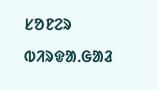ᱥᱚᱱᱮᱨ ᱵᱤᱨᱫᱟᱹᱜᱟᱲ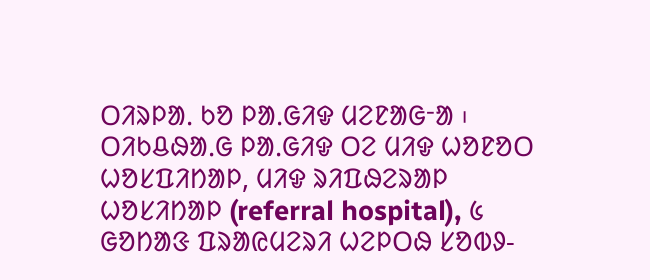ᱛᱤᱨᱞᱟᱹ ᱠᱚ ᱞᱟᱹᱜᱤᱫ ᱢᱮᱱᱟᱜᱼᱟ ᱾ ᱛᱤᱠᱪᱷᱟᱹᱜ ᱞᱟᱹᱜᱤᱫ ᱛᱮ ᱢᱤᱫ ᱦᱚᱱᱚᱛ ᱦᱚᱥᱯᱤᱴᱟᱞ, ᱢᱤᱫ ᱨᱤᱯᱷᱮᱨᱟᱞ ᱦᱚᱥᱤᱴᱟᱞ (referral hospital), ᱕ ᱜᱚᱴᱟᱝ ᱯᱨᱟᱭᱢᱮᱨᱤ ᱦᱮᱞᱛᱷ ᱥᱚᱵᱽ-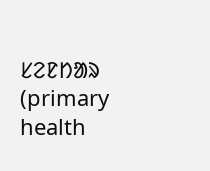ᱥᱮᱱᱴᱟᱨ (primary health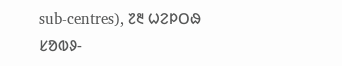sub-centres), ᱗᱓ ᱦᱮᱞᱛᱷ ᱥᱚᱵᱽ-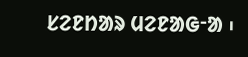ᱥᱮᱱᱴᱟᱨ ᱢᱮᱱᱟᱜᱼᱟ ᱾